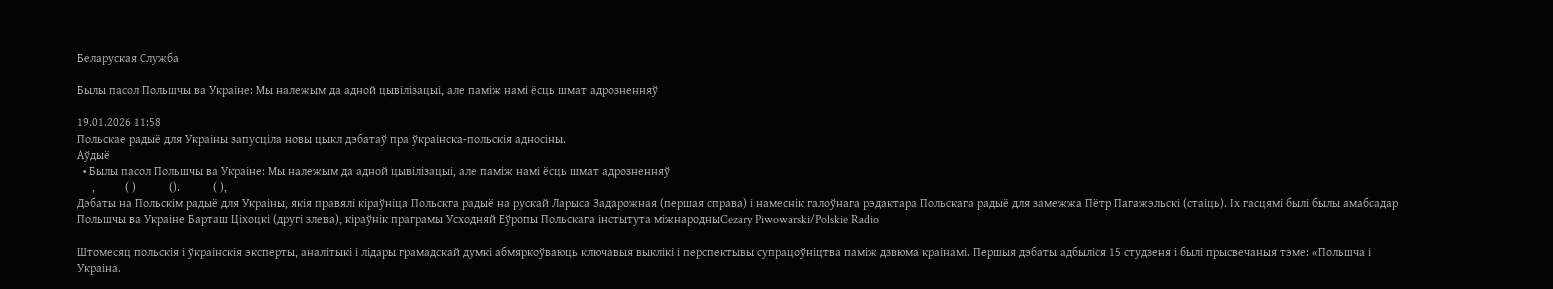Беларуская Служба

Былы пасол Польшчы ва Украіне: Мы належым да адной цывілізацыі, але паміж намі ёсць шмат адрозненняў

19.01.2026 11:58
Польскае радыё для Украіны запусціла новы цыкл дэбатаў пра ўкраінска-польскія адносіны.
Аўдыё
  • Былы пасол Польшчы ва Украіне: Мы належым да адной цывілізацыі, але паміж намі ёсць шмат адрозненняў
     ,          ( )           ().           ( ),
Дэбаты на Польскім радыё для Украіны, якія правялі кіраўніца Польскга радыё на рускай Ларыса Задарожная (першая справа) і намеснік галоўнага рэдактара Польскага радыё для замежжа Пётр Пагажэльскі (стаіць). Іх гасцямі былі былы амабсадар Польшчы ва Украіне Барташ Ціхоцкі (другі злева), кіраўнік праграмы Усходняй Еўропы Польскага інстытута міжнародныCezary Piwowarski/Polskie Radio

Штомесяц польскія і ўкраінскія эксперты, аналітыкі і лідары грамадскай думкі абмяркоўваюць ключавыя выклікі і перспектывы супрацоўніцтва паміж дзвюма краінамі. Першыя дэбаты адбыліся 15 студзеня і былі прысвечаныя тэме: «Польшча і Украіна.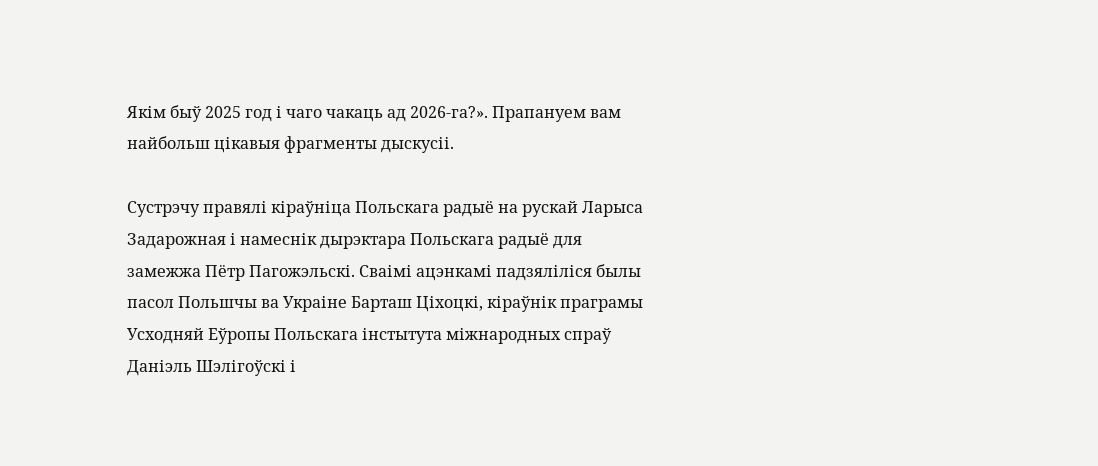Якім быў 2025 год і чаго чакаць ад 2026-га?». Прапануем вам найбольш цікавыя фрагменты дыскусіі.

Сустрэчу правялі кіраўніца Польскага радыё на рускай Ларыса Задарожная і намеснік дырэктара Польскага радыё для замежжа Пётр Пагожэльскі. Сваімі ацэнкамі падзяліліся былы пасол Польшчы ва Украіне Барташ Ціхоцкі, кіраўнік праграмы Усходняй Еўропы Польскага інстытута міжнародных спраў Даніэль Шэлігоўскі і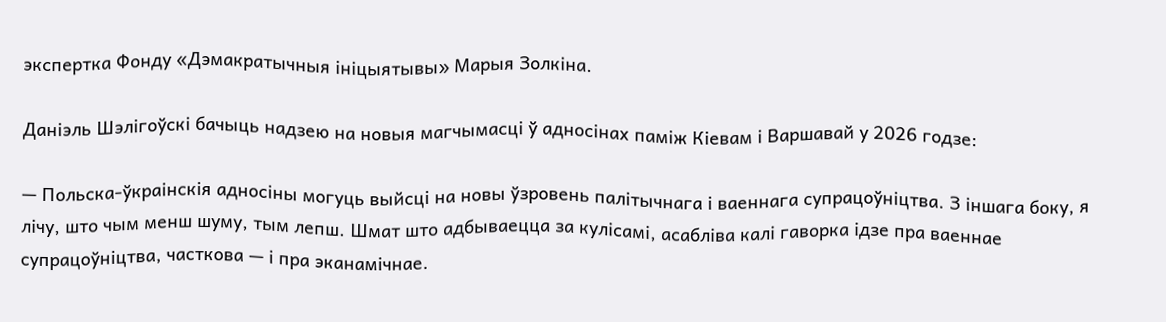экспертка Фонду «Дэмакратычныя ініцыятывы» Марыя Золкіна.

Даніэль Шэлігоўскі бачыць надзею на новыя магчымасці ў адносінах паміж Кіевам і Варшавай у 2026 годзе:

— Польска-ўкраінскія адносіны могуць выйсці на новы ўзровень палітычнага і ваеннага супрацоўніцтва. З іншага боку, я лічу, што чым менш шуму, тым лепш. Шмат што адбываецца за кулісамі, асабліва калі гаворка ідзе пра ваеннае супрацоўніцтва, часткова — і пра эканамічнае.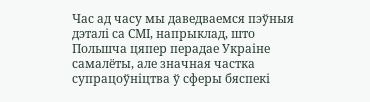Час ад часу мы даведваемся пэўныя дэталі са СМІ, напрыклад, што Польшча цяпер перадае Украіне самалёты, але значная частка супрацоўніцтва ў сферы бяспекі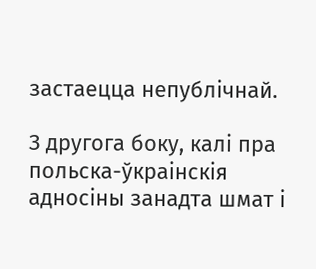застаецца непублічнай.

З другога боку, калі пра польска-ўкраінскія адносіны занадта шмат і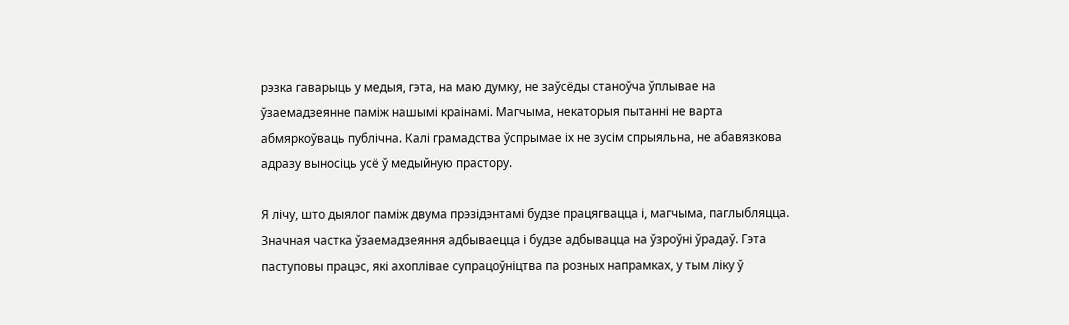рэзка гаварыць у медыя, гэта, на маю думку, не заўсёды станоўча ўплывае на ўзаемадзеянне паміж нашымі краінамі. Магчыма, некаторыя пытанні не варта абмяркоўваць публічна. Калі грамадства ўспрымае іх не зусім спрыяльна, не абавязкова адразу выносіць усё ў медыйную прастору.

Я лічу, што дыялог паміж двума прэзідэнтамі будзе працягвацца і, магчыма, паглыбляцца. Значная частка ўзаемадзеяння адбываецца і будзе адбывацца на ўзроўні ўрадаў. Гэта паступовы працэс, які ахоплівае супрацоўніцтва па розных напрамках, у тым ліку ў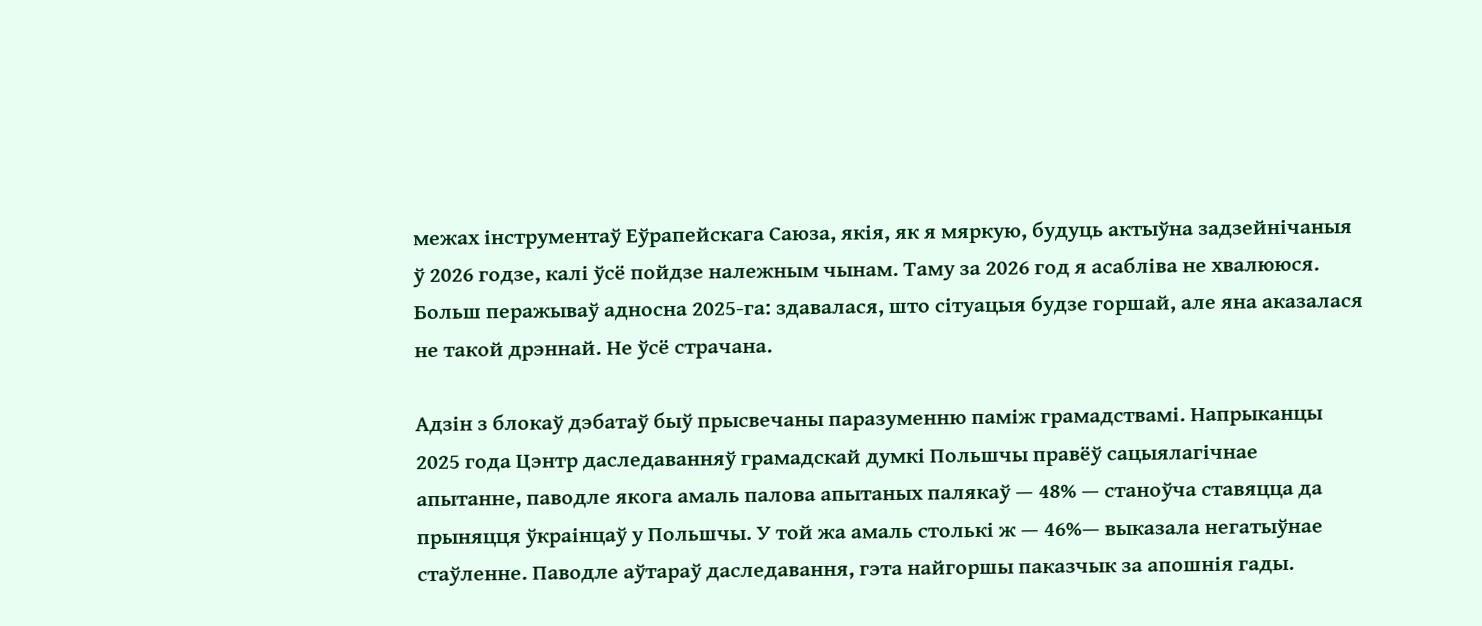межах інструментаў Еўрапейскага Саюза, якія, як я мяркую, будуць актыўна задзейнічаныя ў 2026 годзе, калі ўсё пойдзе належным чынам. Таму за 2026 год я асабліва не хвалююся. Больш перажываў адносна 2025-га: здавалася, што сітуацыя будзе горшай, але яна аказалася не такой дрэннай. Не ўсё страчана.

Адзін з блокаў дэбатаў быў прысвечаны паразуменню паміж грамадствамі. Напрыканцы 2025 года Цэнтр даследаванняў грамадскай думкі Польшчы правёў сацыялагічнае апытанне, паводле якога амаль палова апытаных палякаў — 48% — станоўча ставяцца да прыняцця ўкраінцаў у Польшчы. У той жа амаль столькі ж — 46%— выказала негатыўнае стаўленне. Паводле аўтараў даследавання, гэта найгоршы паказчык за апошнія гады.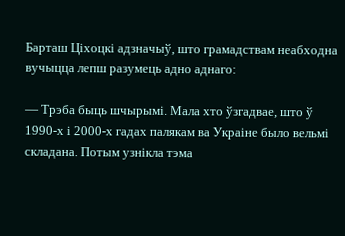Барташ Ціхоцкі адзначыў, што грамадствам неабходна вучыцца лепш разумець адно аднаго:

— Трэба быць шчырымі. Мала хто ўзгадвае, што ў 1990-х і 2000-х гадах палякам ва Украіне было вельмі складана. Потым узнікла тэма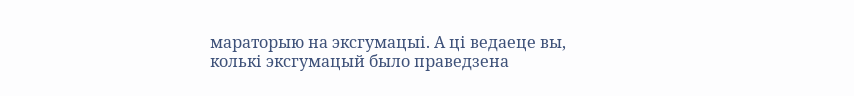мараторыю на эксгумацыі. А ці ведаеце вы, колькі эксгумацый было праведзена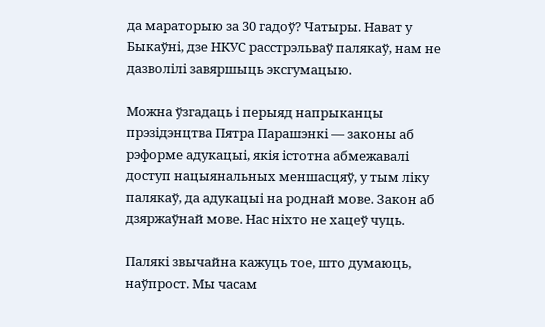да мараторыю за 30 гадоў? Чатыры. Нават у Быкаўні, дзе НКУС расстрэльваў палякаў, нам не дазволілі завяршыць эксгумацыю.

Можна ўзгадаць і перыяд напрыканцы прэзідэнцтва Пятра Парашэнкі — законы аб рэформе адукацыі, якія істотна абмежавалі доступ нацыянальных меншасцяў, у тым ліку палякаў, да адукацыі на роднай мове. Закон аб дзяржаўнай мове. Нас ніхто не хацеў чуць.

Палякі звычайна кажуць тое, што думаюць, наўпрост. Мы часам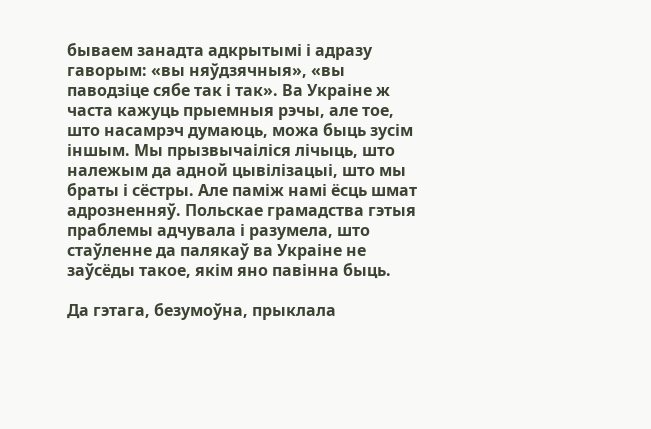бываем занадта адкрытымі і адразу гаворым: «вы няўдзячныя», «вы паводзіце сябе так і так». Ва Украіне ж часта кажуць прыемныя рэчы, але тое, што насамрэч думаюць, можа быць зусім іншым. Мы прызвычаіліся лічыць, што належым да адной цывілізацыі, што мы браты і сёстры. Але паміж намі ёсць шмат адрозненняў. Польскае грамадства гэтыя праблемы адчувала і разумела, што стаўленне да палякаў ва Украіне не заўсёды такое, якім яно павінна быць.

Да гэтага, безумоўна, прыклала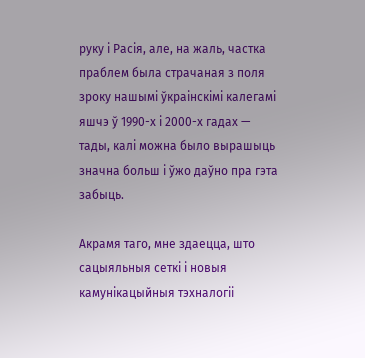руку і Расія, але, на жаль, частка праблем была страчаная з поля зроку нашымі ўкраінскімі калегамі яшчэ ў 1990-х і 2000-х гадах — тады, калі можна было вырашыць значна больш і ўжо даўно пра гэта забыць.

Акрамя таго, мне здаецца, што сацыяльныя сеткі і новыя камунікацыйныя тэхналогіі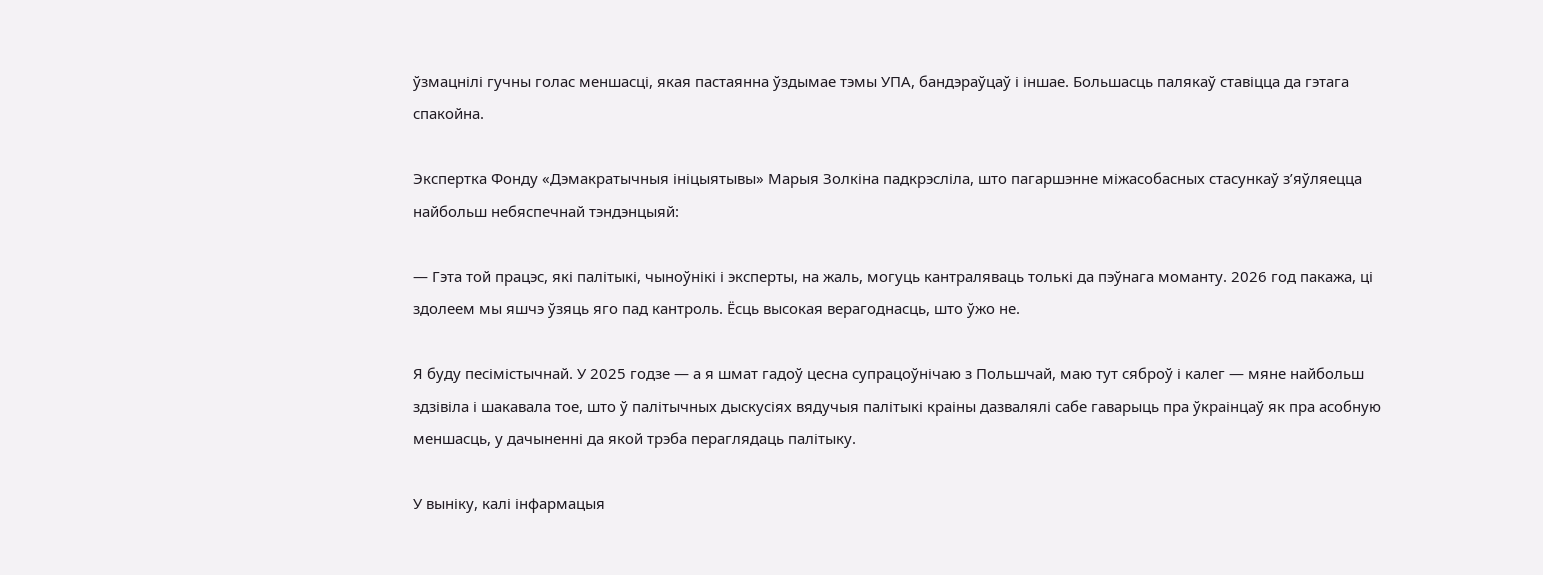ўзмацнілі гучны голас меншасці, якая пастаянна ўздымае тэмы УПА, бандэраўцаў і іншае. Большасць палякаў ставіцца да гэтага спакойна.

Экспертка Фонду «Дэмакратычныя ініцыятывы» Марыя Золкіна падкрэсліла, што пагаршэнне міжасобасных стасункаў з’яўляецца найбольш небяспечнай тэндэнцыяй:

— Гэта той працэс, які палітыкі, чыноўнікі і эксперты, на жаль, могуць кантраляваць толькі да пэўнага моманту. 2026 год пакажа, ці здолеем мы яшчэ ўзяць яго пад кантроль. Ёсць высокая верагоднасць, што ўжо не.

Я буду песімістычнай. У 2025 годзе — а я шмат гадоў цесна супрацоўнічаю з Польшчай, маю тут сяброў і калег — мяне найбольш здзівіла і шакавала тое, што ў палітычных дыскусіях вядучыя палітыкі краіны дазвалялі сабе гаварыць пра ўкраінцаў як пра асобную меншасць, у дачыненні да якой трэба пераглядаць палітыку.

У выніку, калі інфармацыя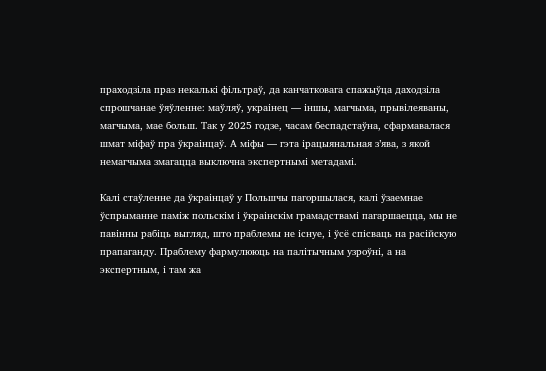праходзіла праз некалькі фільтраў, да канчатковага спажыўца даходзіла спрошчанае ўяўленне: маўляў, украінец — іншы, магчыма, прывілеяваны, магчыма, мае больш. Так у 2025 годзе, часам беспадстаўна, сфармавалася шмат міфаў пра ўкраінцаў. А міфы — гэта ірацыянальная з’ява, з якой немагчыма змагацца выключна экспертнымі метадамі.

Калі стаўленне да ўкраінцаў у Польшчы пагоршылася, калі ўзаемнае ўспрыманне паміж польскім і ўкраінскім грамадствамі пагаршаецца, мы не павінны рабіць выгляд, што праблемы не існуе, і ўсё спісваць на расійскую прапаганду. Праблему фармулююць на палітычным узроўні, а на экспертным, і там жа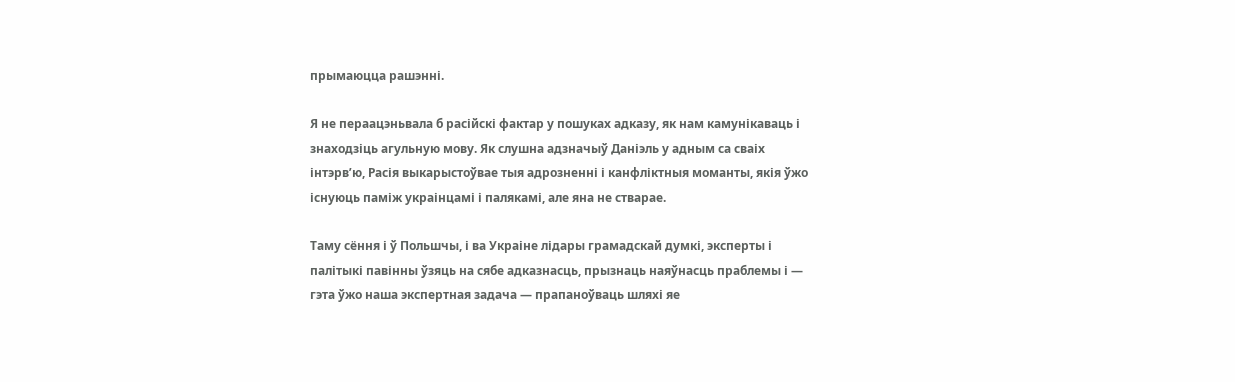прымаюцца рашэнні.

Я не пераацэньвала б расійскі фактар у пошуках адказу, як нам камунікаваць і знаходзіць агульную мову. Як слушна адзначыў Даніэль у адным са сваіх інтэрв’ю, Расія выкарыстоўвае тыя адрозненні і канфліктныя моманты, якія ўжо існуюць паміж украінцамі і палякамі, але яна не стварае.

Таму сёння і ў Польшчы, і ва Украіне лідары грамадскай думкі, эксперты і палітыкі павінны ўзяць на сябе адказнасць, прызнаць наяўнасць праблемы і — гэта ўжо наша экспертная задача — прапаноўваць шляхі яе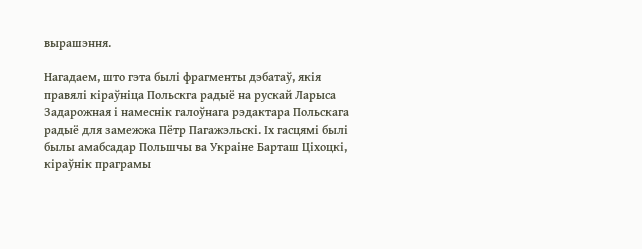вырашэння.

Нагадаем, што гэта былі фрагменты дэбатаў, якія правялі кіраўніца Польскга радыё на рускай Ларыса Задарожная і намеснік галоўнага рэдактара Польскага радыё для замежжа Пётр Пагажэльскі. Іх гасцямі былі былы амабсадар Польшчы ва Украіне Барташ Ціхоцкі, кіраўнік праграмы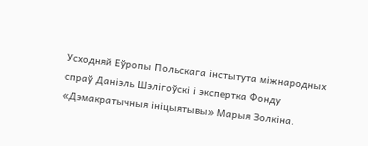Усходняй Еўропы Польскага інстытута міжнародных спраў Даніэль Шэлігоўскі і экспертка Фонду «Дэмакратычныя ініцыятывы» Марыя Золкіна.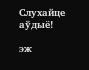Слухайце аўдыё!

эж